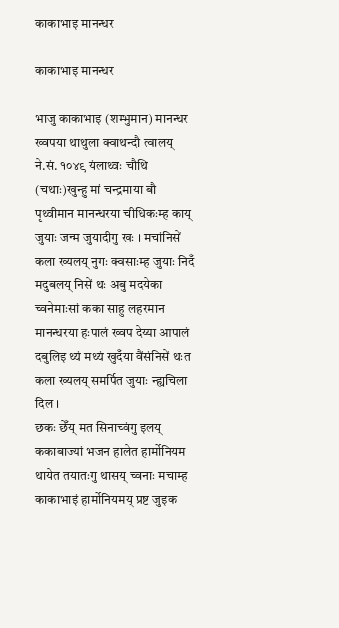काकाभाइ मानन्धर

काकाभाइ मानन्धर

भाजु काकाभाइ (शम्भुमान) मानन्धर ख्वपया थाथुला क्वाथन्दौ त्वालय्‌ ने.सं. १०४९ यंलाथ्वः चौथि (चथाः)खुन्हु मां चन्द्रमाया बौ पृथ्वीमान मानन्धरया चीधिकःम्ह काय्‌ जुयाः जन्म जुयादीगु खः । मचांनिसें कला ख्यलय्‌ नुगः क्वसाःम्ह जुयाः निदँ मदुबलय्‌ निसें थः अबु मदयेका च्वनेमाःसां कका साहु लहरमान मानन्धरया हःपालं ख्वप देय्या आपालं दबुलिइ थ्यं मथ्यं खुदँया वैंसंनिसें थःत कला ख्यलय्‌ समर्पित जुयाः न्ह्यचिला दिल ।
छकः छेँय्‌ मत सिनाच्वंगु इलय्‌ ककाबाज्यां भजन हालेत हार्मोनियम थायेत तयातःगु थासय्‌ च्वनाः मचाम्ह काकाभाइं हार्मोनियमय्‌ प्रष्ट जुइक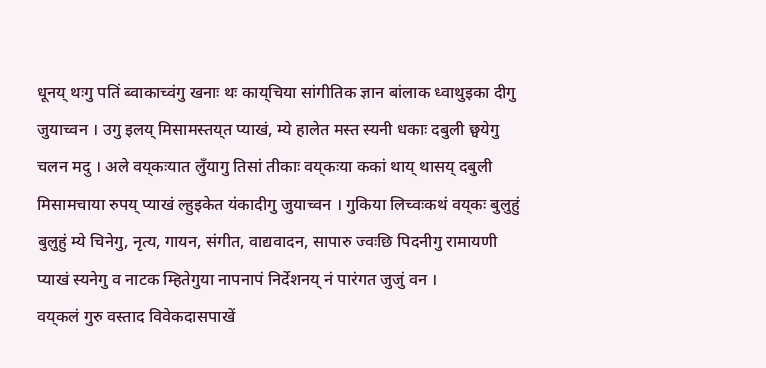धूनय्‌ थःगु पतिं ब्वाकाच्वंगु खनाः थः काय्‌चिया सांगीतिक ज्ञान बांलाक ध्वाथुइका दीगु जुयाच्वन । उगु इलय्‌ मिसामस्तय्‌त प्याखं, म्ये हालेत मस्त स्यनी धकाः दबुली छ्वयेगु चलन मदु । अले वय्‌कःयात लुँयागु तिसां तीकाः वय्‌कःया ककां थाय्‌ थासय्‌ दबुली मिसामचाया रुपय्‌ प्याखं ल्हुइकेत यंकादीगु जुयाच्वन । गुकिया लिच्वःकथं वय्‌कः बुलुहुं बुलुहुं म्ये चिनेगु, नृत्य, गायन, संगीत, वाद्यवादन, सापारु ज्वःछि पिदनीगु रामायणी प्याखं स्यनेगु व नाटक म्हितेगुया नापनापं निर्देशनय्‌ नं पारंगत जुजुं वन ।
वय्‌कलं गुरु वस्ताद विवेकदासपाखें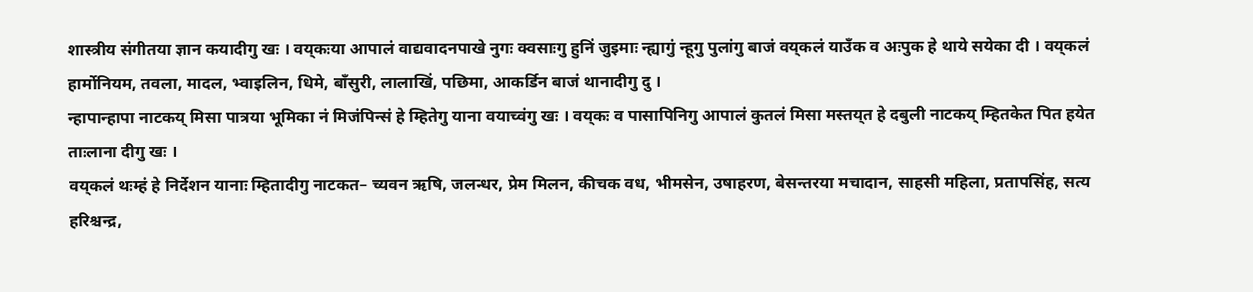शास्त्रीय संगीतया ज्ञान कयादीगु खः । वय्‌कःया आपालं वाद्यवादनपाखे नुगः क्वसाःगु हुनिं जुइमाः न्ह्यागुं न्हूगु पुलांगु बाजं वय्‌कलं याउँक व अःपुक हे थाये सयेका दी । वय्‌कलं हार्मोनियम, तवला, मादल, भ्वाइलिन, धिमे, बाँसुरी, लालाखिं, पछिमा, आकर्डिन बाजं थानादीगु दु ।
न्हापान्हापा नाटकय्‌ मिसा पात्रया भूमिका नं मिजंपिन्सं हे म्हितेगु याना वयाच्वंगु खः । वय्‌कः व पासापिनिगु आपालं कुतलं मिसा मस्तय्‌त हे दबुली नाटकय्‌ म्हितकेत पित हयेत ताःलाना दीगु खः ।
वय्‌कलं थःम्हं हे निर्देशन यानाः म्हितादीगु नाटकत– च्यवन ऋषि, जलन्धर, प्रेम मिलन, कीचक वध, भीमसेन, उषाहरण, बेसन्तरया मचादान, साहसी महिला, प्रतापसिंह, सत्य हरिश्चन्द्र,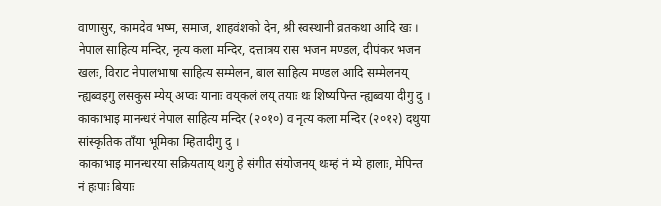वाणासुर, कामदेव भष्म, समाज, शाहवंशको देन, श्री स्वस्थानी व्रतकथा आदि खः । नेपाल साहित्य मन्दिर, नृत्य कला मन्दिर, दत्तात्रय रास भजन मण्डल, दीपंकर भजन खलः, विराट नेपालभाषा साहित्य सम्मेलन, बाल साहित्य मण्डल आदि सम्मेलनय्‌ न्ह्यब्वइगु लसकुस म्येय्‌ अप्वः यानाः वय्‌कलं लय्‌ तयाः थः शिष्यपिन्त न्ह्यब्वया दीगु दु । काकाभाइ मानन्धरं नेपाल साहित्य मन्दिर (२०१०) व नृत्य कला मन्दिर (२०१२) दथुया सांस्कृतिक ताँया भूमिका म्हितादीगु दु ।
काकाभाइ मानन्धरया सक्रियताय्‌ थःगु हे संगीत संयोजनय्‌ थःम्हं नं म्ये हालाः, मेपिन्त नं हःपाः बियाः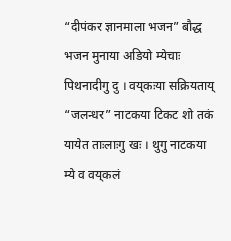“दीपंकर ज्ञानमाला भजन” बौद्ध भजन मुनाया अडियो म्येचाः पिथनादीगु दु । वय्‌कःया सक्रियताय्‌ “जलन्धर” नाटकया टिकट शो तकं यायेत ताःलाःगु खः । थुगु नाटकया म्ये व वय्‌कलं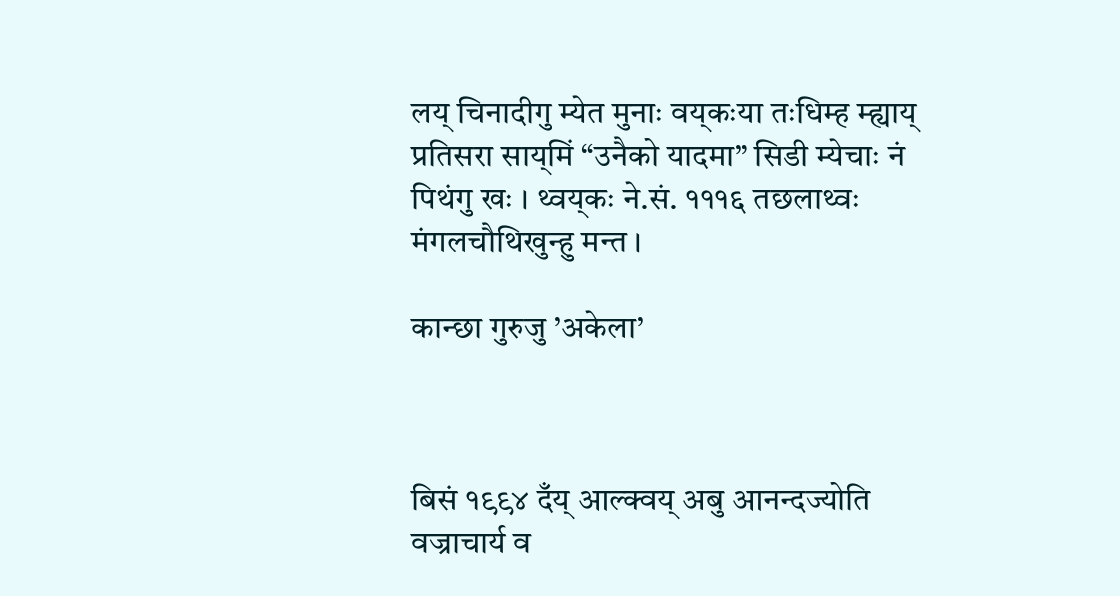लय्‌ चिनादीगु म्येत मुनाः वय्‌कःया तःधिम्ह म्ह्याय्‌ प्रतिसरा साय्‌मिं “उनैको यादमा” सिडी म्येचाः नं पिथंगु खः । थ्वय्‌कः ने.सं. १११६ तछलाथ्वः मंगलचौथिखुन्हु मन्त ।

कान्छा गुरुजु ’अकेला’



बिसं १९९४ दँय्‌ आल्क्वय्‌ अबु आनन्दज्योति वज्राचार्य व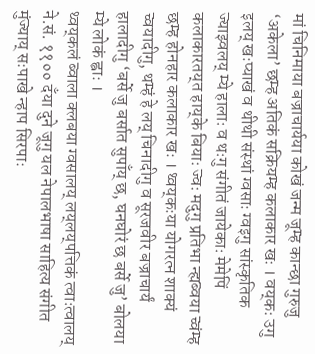मां चिनिमाया बज्राचार्यया कोखं जन्म जूम्ह कान्छा गुरुजु ‘अकेला’ छम्ह अतिकं सक्रियम्ह कलाकार खः । वय्‌कः उगु इलय्‌ खःप्याखं व थीथी संस्थां ग्वसाः ग्वइगु सांस्कृतिक ज्याझ्वलय्‌ म्ये हालाः व थःगु संगीतं जायेकाः मेमेपिं कलाकारतय्‌त हाय्‌के बियाः ज्वः मदुगु प्रतिभा न्ह्यब्वया च्वंम्ह छम्ह होनहार कलाकार खः । थ्वय्‌कःया योगरत्न शाक्यं च्वयादीगु, थम्हं हे लय्‌ चिनादीगु व सूरजवीर बज्राचार्यं हालादीगु ‘बर्से जु बर्सात सुपाँय्‌ छ, घनघोरं छ बर्से जु’ बोलया म्ये लोकं ह्वाः ।
थ्वय्‌कलं ब्वाला क्लबया ग्वसालय्‌ लय्‌लय्‌पत्तिकं त्वाःत्वालय्‌ ने.सं. ११०० दँया दुने जूगु यल नेपालभाषा साहित्य संगीत मुंज्याय्‌ सःपाखे न्हाप सिरपाः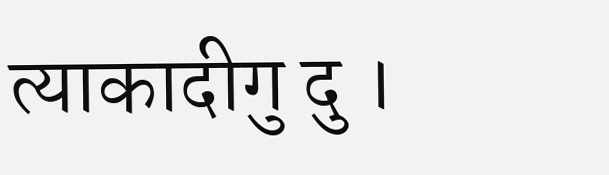त्याकादीगु दु ।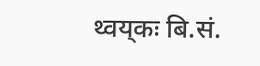थ्वय्‌कः बि.सं.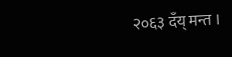२०६३ दँय्‌ मन्त ।